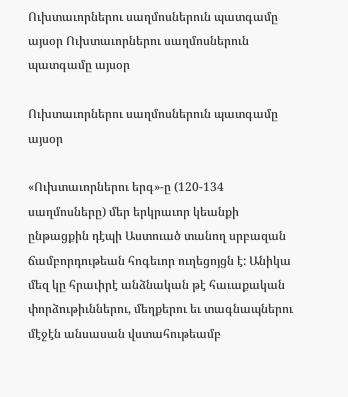Ուխտաւորներու սաղմոսներուն պատգամը այսօր Ուխտաւորներու սաղմոսներուն պատգամը այսօր

Ուխտաւորներու սաղմոսներուն պատգամը այսօր

«Ուխտաւորներու երգ»-ը (120-134 սաղմոսները) մեր երկրաւոր կեանքի ընթացքին դէպի Աստուած տանող սրբազան ճամբորդութեան հոգեւոր ուղեցոյցն է: Անիկա մեզ կը հրաւիրէ անձնական թէ հաւաքական փորձութիւններու, մեղքերու եւ տագնապներու մէջէն անսասան վստահութեամբ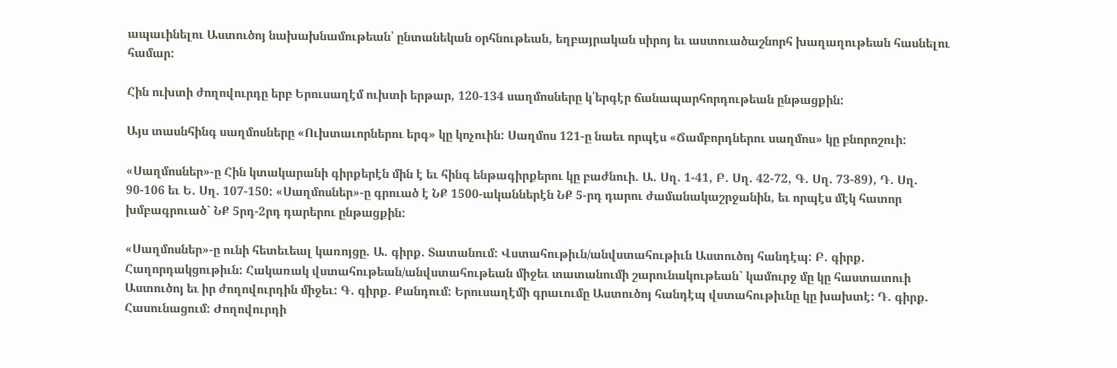ապաւինելու Աստուծոյ նախախնամութեան՝ ընտանեկան օրհնութեան, եղբայրական սիրոյ եւ աստուածաշնորհ խաղաղութեան հասնելու համար:

Հին ուխտի ժողովուրդը երբ Երուսաղէմ ուխտի երթար, 120-134 սաղմոսները կ՛երգէր ճանապարհորդութեան ընթացքին:

Այս տասնհինգ սաղմոսները «Ուխտաւորներու երգ» կը կոչուին: Սաղմոս 121-ը նաեւ որպէս «Ճամբորդներու սաղմոս» կը բնորոշուի:

«Սաղմոսներ»-ը Հին կտակարանի գիրքերէն մին է եւ հինգ ենթագիրքերու կը բաժնուի. Ա. Սղ. 1-41, Բ. Սղ. 42-72, Գ. Սղ. 73-89), Դ. Սղ. 90-106 եւ Ե. Սղ. 107-150: «Սաղմոսներ»-ը գրուած է ՆՔ 1500-ականներէն ՆՔ 5-րդ դարու ժամանակաշրջանին, եւ որպէս մէկ հատոր խմբագրուած` ՆՔ 5րդ-2րդ դարերու ընթացքին:

«Սաղմոսներ»-ը ունի հետեւեալ կառոյցը. Ա. գիրք. Տատանում: Վստահութիւն/անվստահութիւն Աստուծոյ հանդէպ: Բ. գիրք. Հաղորդակցութիւն: Հակառակ վստահութեան/անվստահութեան միջեւ տատանումի շարունակութեան` կամուրջ մը կը հաստատուի Աստուծոյ եւ իր ժողովուրդին միջեւ: Գ. գիրք. Քանդում: Երուսաղէմի գրաւումը Աստուծոյ հանդէպ վստահութիւնը կը խախտէ: Դ. գիրք. Հասունացում: Ժողովուրդի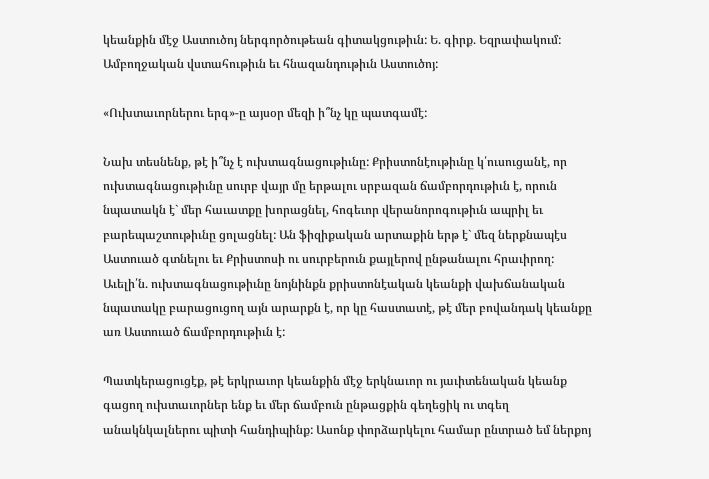կեանքին մէջ Աստուծոյ ներգործութեան գիտակցութիւն: Ե. գիրք. Եզրափակում: Ամբողջական վստահութիւն եւ հնազանդութիւն Աստուծոյ:

«Ուխտաւորներու երգ»-ը այսօր մեզի ի՞նչ կը պատգամէ:

Նախ տեսնենք, թէ ի՞նչ է ուխտագնացութիւնը: Քրիստոնէութիւնը կ՛ուսուցանէ, որ ուխտագնացութիւնը սուրբ վայր մը երթալու սրբազան ճամբորդութիւն է, որուն նպատակն է` մեր հաւատքը խորացնել, հոգեւոր վերանորոգութիւն ապրիլ եւ բարեպաշտութիւնը ցոլացնել: Ան ֆիզիքական արտաքին երթ է` մեզ ներքնապէս Աստուած գտնելու եւ Քրիստոսի ու սուրբերուն քայլերով ընթանալու հրաւիրող: Աւելի՛ն. ուխտագնացութիւնը նոյնինքն քրիստոնէական կեանքի վախճանական նպատակը բարացուցող այն արարքն է, որ կը հաստատէ, թէ մեր բովանդակ կեանքը առ Աստուած ճամբորդութիւն է:

Պատկերացուցէք, թէ երկրաւոր կեանքին մէջ երկնաւոր ու յաւիտենական կեանք գացող ուխտաւորներ ենք եւ մեր ճամբուն ընթացքին գեղեցիկ ու տգեղ անակնկալներու պիտի հանդիպինք: Ասոնք փորձարկելու համար ընտրած եմ ներքոյ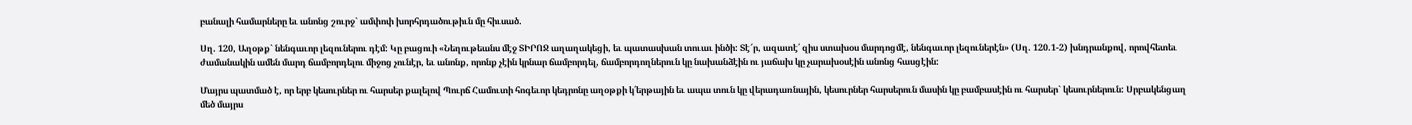բանալի համարները եւ անոնց շուրջ` ամփոփ խորհրդածութիւն մը հիւսած.

Սղ. 120, Աղօթք` նենգաւոր լեզուներու դէմ: Կը բացուի «Նեղութեանս մէջ ՏԻՐՈՋ աղաղակեցի, եւ պատասխան տուաւ ինծի: Տէ՜ր, ազատէ՛ զիս ստախօս մարդոցմէ, նենգաւոր լեզուներէն» (Սղ. 120.1-2) խնդրանքով, որովհետեւ ժամանակին ամեն մարդ ճամբորդելու միջոց չունէր, եւ անոնք, որոնք չէին կրնար ճամբորդել, ճամբորդողներուն կը նախանձէին ու յաճախ կը չարախօսէին անոնց հասցէին:

Մայրս պատմած է, որ երբ կեսուրներ ու հարսեր քալելով Պուրճ Համուտի հոգեւոր կեդրոնը աղօթքի կ՛երթային եւ ապա տուն կը վերադառնային, կեսուրներ հարսերուն մասին կը բամբասէին ու հարսեր` կեսուրներուն: Սրբակենցաղ մեծ մայրս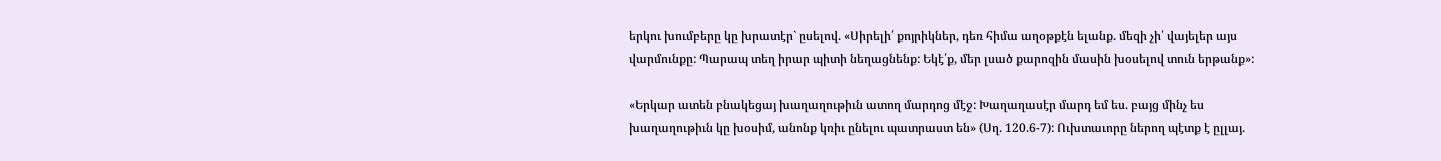երկու խումբերը կը խրատէր` ըսելով. «Սիրելի՛ քոյրիկներ, դեռ հիմա աղօթքէն ելանք. մեզի չի՛ վայելեր այս վարմունքը: Պարապ տեղ իրար պիտի նեղացնենք: Եկէ՛ք, մեր լսած քարոզին մասին խօսելով տուն երթանք»:

«Երկար ատեն բնակեցայ խաղաղութիւն ատող մարդոց մէջ: Խաղաղասէր մարդ եմ ես. բայց մինչ ես խաղաղութիւն կը խօսիմ, անոնք կռիւ ընելու պատրաստ են» (Սղ. 120.6-7): Ուխտաւորը ներող պէտք է ըլլայ.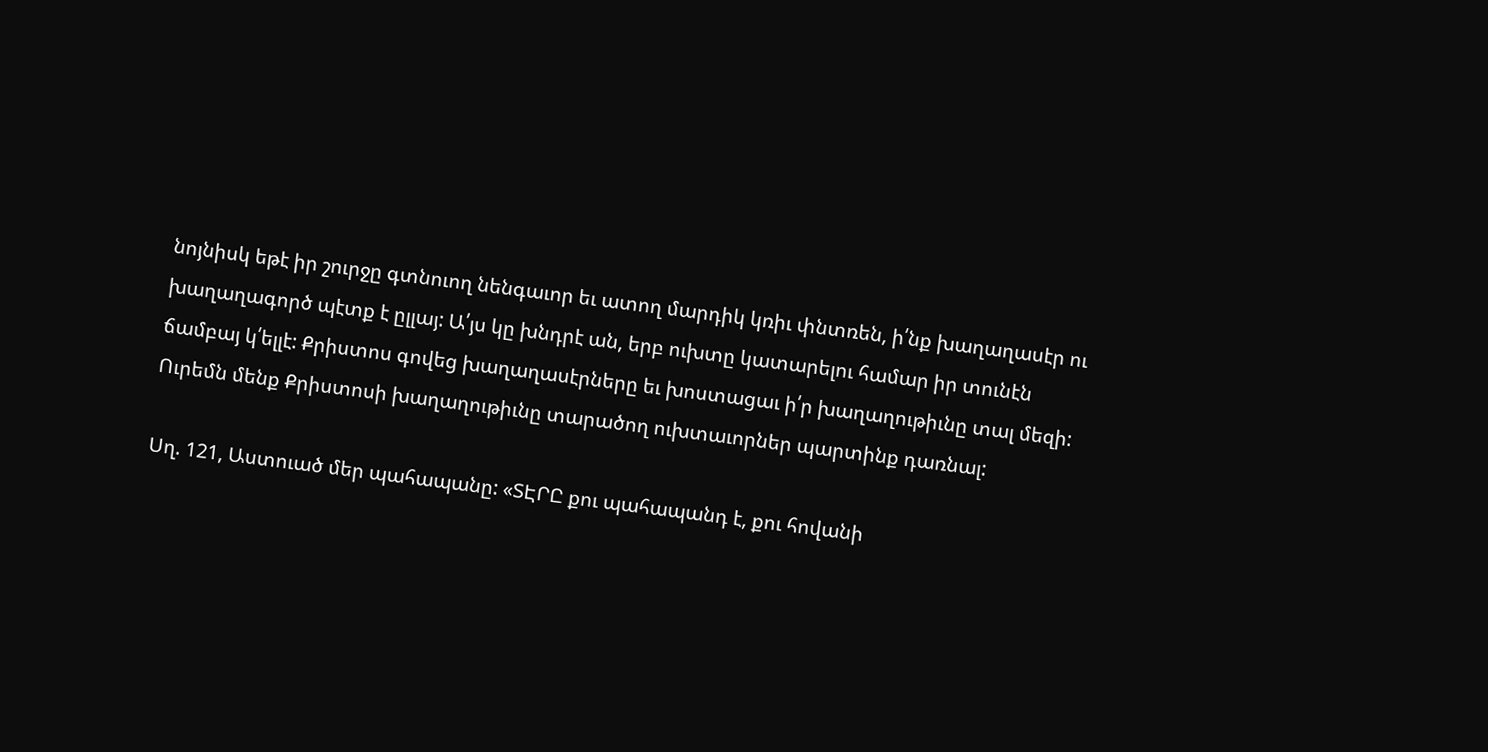նոյնիսկ եթէ իր շուրջը գտնուող նենգաւոր եւ ատող մարդիկ կռիւ փնտռեն, ի՛նք խաղաղասէր ու խաղաղագործ պէտք է ըլլայ: Ա՛յս կը խնդրէ ան, երբ ուխտը կատարելու համար իր տունէն ճամբայ կ՛ելլէ: Քրիստոս գովեց խաղաղասէրները եւ խոստացաւ ի՛ր խաղաղութիւնը տալ մեզի: Ուրեմն մենք Քրիստոսի խաղաղութիւնը տարածող ուխտաւորներ պարտինք դառնալ:

Սղ. 121, Աստուած մեր պահապանը: «ՏԷՐԸ քու պահապանդ է, քու հովանի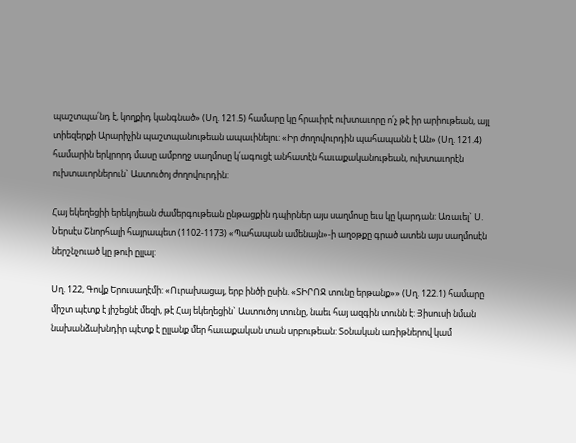պաշտպա՛նդ է, կողքիդ կանգնած» (Սղ. 121.5) համարը կը հրաւիրէ ուխտաւորը ո՛չ թէ իր արիութեան, այլ տիեզերքի Արարիչին պաշտպանութեան ապաւինելու: «Իր ժողովուրդին պահապանն է Ան» (Սղ. 121.4) համարին երկրորդ մասը ամբողջ սաղմոսը կ՛ագուցէ անհատէն հաւաքականութեան, ուխտաւորէն ուխտաւորներուն` Աստուծոյ ժողովուրդին:

Հայ եկեղեցիի երեկոյեան ժամերգութեան ընթացքին դպիրներ այս սաղմոսը եւս կը կարդան: Առաւել` Ս. Ներսէս Շնորհալի հայրապետ (1102-1173) «Պահապան ամենայն»-ի աղօթքը գրած ատեն այս սաղմոսէն ներշնչուած կը թուի ըլլալ:

Սղ. 122, Գովք Երուսաղէմի: «Ուրախացայ, երբ ինծի ըսին. «ՏԻՐՈՋ տունը երթանք»» (Սղ. 122.1) համարը միշտ պէտք է յիշեցնէ մեզի, թէ Հայ եկեղեցին` Աստուծոյ տունը, նաեւ հայ ազգին տունն է: Յիսուսի նման նախանձախնդիր պէտք է ըլլանք մեր հաւաքական տան սրբութեան: Տօնական առիթներով կամ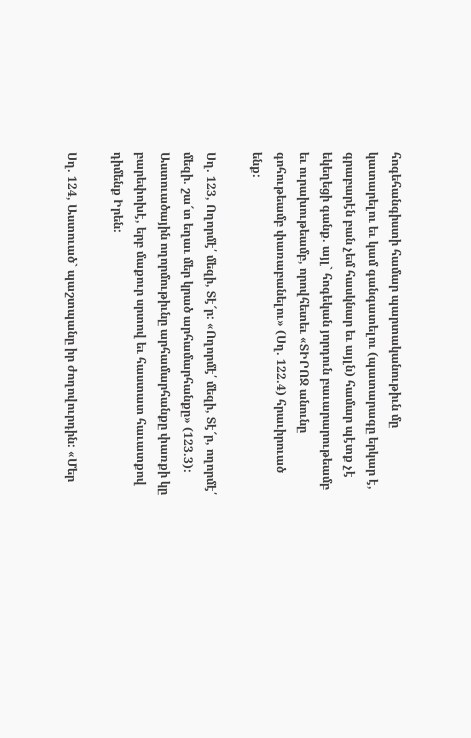հոգեհանգիստի համար պարտականութիւն մը կատարելու եւ կամ գանգատելու (պատարագը երկար է, գրաբարէն բան չեմ հասկնար եւ այլն) համար պէտք չէ եկեղեցի գանք. այլ` հոգեկան յորդուն բաւարարութեամբ եւ ուրախութեամբ, որովհետեւ «ՏԻՐՈՋ անունը գոհութեամբ փառաբանելու» (Սղ. 122.4) հրաւիրուած ենք:

Սղ. 123, Ողորմէ՛ մեզի, Տէ՜ր: «Ողորմէ՛ մեզի, Տէ՜ր, ողորմէ՛ մեզի. շա՜տ եղաւ մեր կրած արհամարհանքը» (123.3): Աստուածային ողորմութիւնը արհամարհանքը փառքի կը բարեփոխէ, երբ մաքուր սրտով եւ հաստատ հաւատքով դիմենք Իրեն:

Սղ. 124, Աստուած` պաշտպանը իր ժողովուրդին: «Մեր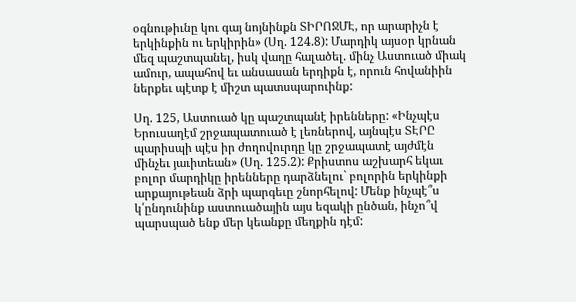օգնութիւնը կու գայ նոյնինքն ՏԻՐՈՋՄԷ, որ արարիչն է երկինքին ու երկիրին» (Սղ. 124.8): Մարդիկ այսօր կրնան մեզ պաշտպանել, իսկ վաղը հալածել. մինչ Աստուած միակ ամուր, ապահով եւ անսասան երդիքն է, որուն հովանիին ներքեւ պէտք է միշտ պատսպարուինք:

Սղ. 125, Աստուած կը պաշտպանէ իրենները: «Ինչպէս Երուսաղէմ շրջապատուած է լեռներով, այնպէս ՏԷՐԸ պարիսպի պէս իր ժողովուրդը կը շրջապատէ այժմէն մինչեւ յաւիտեան» (Սղ. 125.2): Քրիստոս աշխարհ եկաւ բոլոր մարդիկը իրենները դարձնելու` բոլորին երկինքի արքայութեան ձրի պարգեւը շնորհելով: Մենք ինչպէ՞ս կ՛ընդունինք աստուածային այս եզակի ընծան, ինչո՞վ պարսպած ենք մեր կեանքը մեղքին դէմ: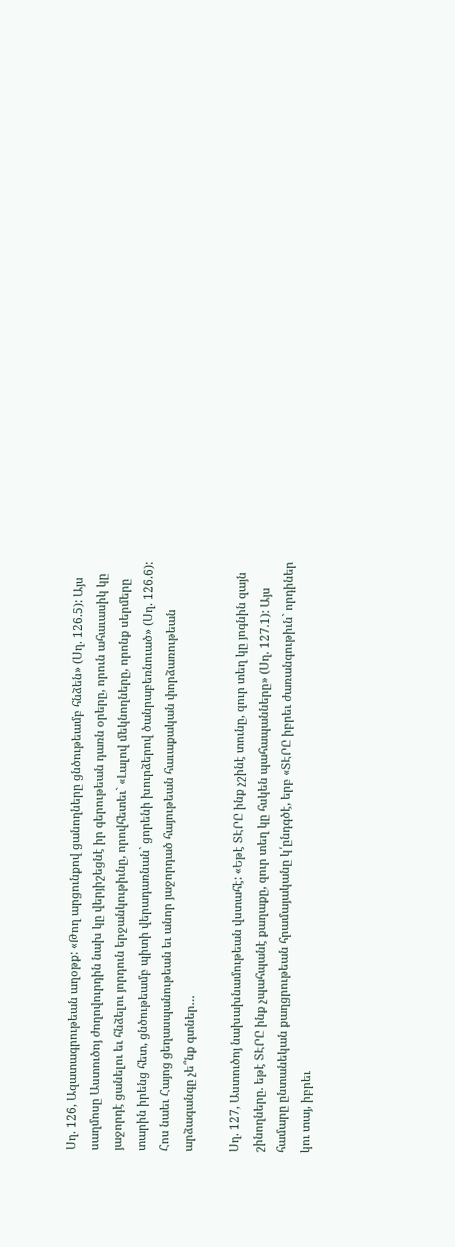Սղ. 126, Ազատագրութեան աղօթք: «Թող արցունքով ցանողները ցնծութեամբ հնձեն» (Սղ. 126.5): Այս սաղմոսը Աստուծոյ ժողովուրդին նախ կը վերյիշեցնէ իր գերութեան դառն օրերը, որուն ահաւասիկ կը յաջորդէ ցանելու եւ հնձելու յորդուն երջանկութիւնը, որովհետեւ` «Լալով մեկնողները, որոնք սերմերը տարին իրենց հետ, ցնծութեամբ պիտի վերադառնան` ցորենի խուրձերով ծանրաբեռնուած» (Սղ. 126.6): Հոս նաեւ Հայոց ցեղասպանութեան եւ անոր յաջորդած հայութեան հաւաքական փորձառութեան արձագանգը չե՞նք գտներ…

Սղ. 127, Աստուծոյ նախախնամութեան վստահէ: «Եթէ ՏԷՐԸ ինք չշինէ տունը, զուր տեղ կը յոգնին զայն շինողները. եթէ ՏԷՐԸ ինք չպահպանէ քաղաքը, զուր տեղ կը հսկեն պահապանները» (Սղ. 127.1): Այս համարը ընտանեկան քաղցրութեան հրամայականը կ՛ընդգծէ, երբ «ՏԷՐԸ իբրեւ ժառանգութիւն` որդիներ կու տայ, իբրեւ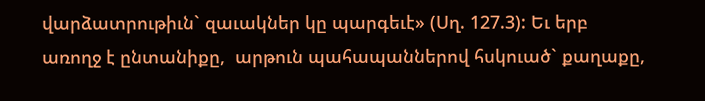վարձատրութիւն` զաւակներ կը պարգեւէ» (Սղ. 127.3): Եւ երբ առողջ է ընտանիքը,  արթուն պահապաններով հսկուած` քաղաքը,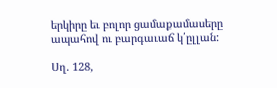երկիրը եւ բոլոր ցամաքամասերը ապահով ու բարգաւաճ կ՛ըլլան:

Սղ. 128,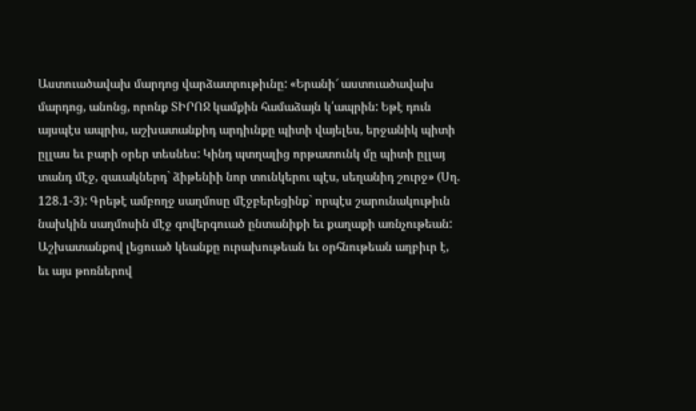Աստուածավախ մարդոց վարձատրութիւնը: «Երանի՜ աստուածավախ մարդոց, անոնց, որոնք ՏԻՐՈՋ կամքին համաձայն կ՛ապրին: Եթէ դուն այսպէս ապրիս, աշխատանքիդ արդիւնքը պիտի վայելես, երջանիկ պիտի ըլլաս եւ բարի օրեր տեսնես: Կինդ պտղալից որթատունկ մը պիտի ըլլայ տանդ մէջ, զաւակներդ` ձիթենիի նոր տունկերու պէս, սեղանիդ շուրջ» (Սղ. 128.1-3): Գրեթէ ամբողջ սաղմոսը մէջբերեցինք` որպէս շարունակութիւն նախկին սաղմոսին մէջ գովերգուած ընտանիքի եւ քաղաքի առնչութեան: Աշխատանքով լեցուած կեանքը ուրախութեան եւ օրհնութեան աղբիւր է, եւ այս թոռներով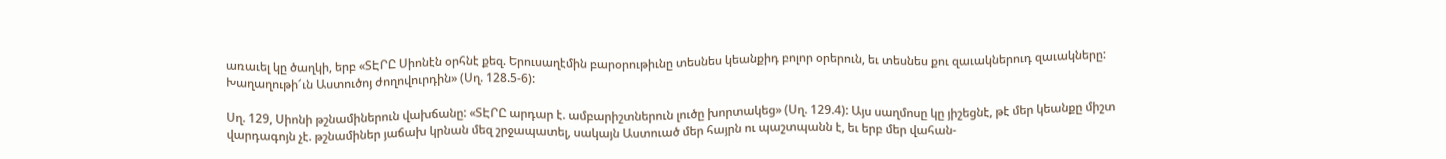առաւել կը ծաղկի, երբ «ՏԷՐԸ Սիոնէն օրհնէ քեզ. Երուսաղէմին բարօրութիւնը տեսնես կեանքիդ բոլոր օրերուն, եւ տեսնես քու զաւակներուդ զաւակները: Խաղաղութի՜ւն Աստուծոյ ժողովուրդին» (Սղ. 128.5-6):

Սղ. 129, Սիոնի թշնամիներուն վախճանը: «ՏԷՐԸ արդար է. ամբարիշտներուն լուծը խորտակեց» (Սղ. 129.4): Այս սաղմոսը կը յիշեցնէ, թէ մեր կեանքը միշտ վարդագոյն չէ. թշնամիներ յաճախ կրնան մեզ շրջապատել, սակայն Աստուած մեր հայրն ու պաշտպանն է, եւ երբ մեր վահան-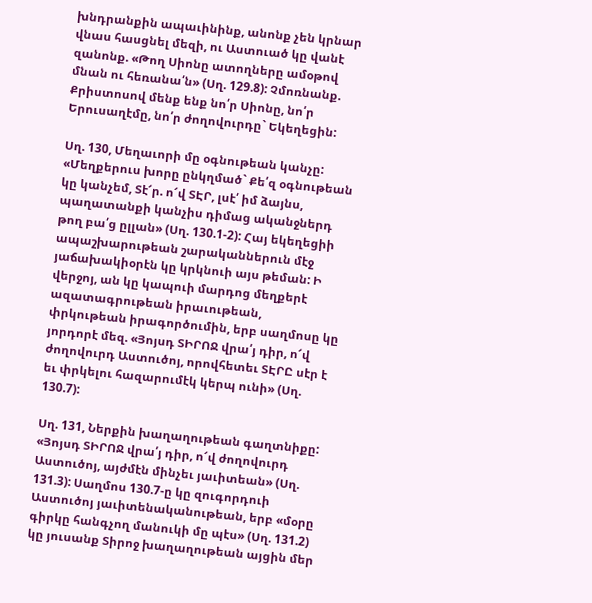խնդրանքին ապաւինինք, անոնք չեն կրնար վնաս հասցնել մեզի, ու Աստուած կը վանէ զանոնք. «Թող Սիոնը ատողները ամօթով մնան ու հեռանա՛ն» (Սղ. 129.8): Չմոռնանք. Քրիստոսով մենք ենք նո՛ր Սիոնը, նո՛ր Երուսաղէմը, նո՛ր ժողովուրդը` Եկեղեցին:

Սղ. 130, Մեղաւորի մը օգնութեան կանչը: «Մեղքերուս խորը ընկղմած` Քե՛զ օգնութեան կը կանչեմ, Տէ՜ր. ո՜վ ՏԷՐ, լսէ՛ իմ ձայնս, պաղատանքի կանչիս դիմաց ականջներդ թող բա՛ց ըլլան» (Սղ. 130.1-2): Հայ եկեղեցիի ապաշխարութեան շարականներուն մէջ յաճախակիօրէն կը կրկնուի այս թեման: Ի վերջոյ, ան կը կապուի մարդոց մեղքերէ ազատագրութեան իրաւութեան, փրկութեան իրագործումին, երբ սաղմոսը կը յորդորէ մեզ. «Յոյսդ ՏԻՐՈՋ վրա՛յ դիր, ո՜վ ժողովուրդ Աստուծոյ, որովհետեւ ՏԷՐԸ սէր է եւ փրկելու հազարումէկ կերպ ունի» (Սղ. 130.7):

Սղ. 131, Ներքին խաղաղութեան գաղտնիքը: «Յոյսդ ՏԻՐՈՋ վրա՛յ դիր, ո՜վ ժողովուրդ Աստուծոյ, այժմէն մինչեւ յաւիտեան» (Սղ. 131.3): Սաղմոս 130.7-ը կը զուգորդուի Աստուծոյ յաւիտենականութեան, երբ «մօրը գիրկը հանգչող մանուկի մը պէս» (Սղ. 131.2) կը յուսանք Տիրոջ խաղաղութեան այցին մեր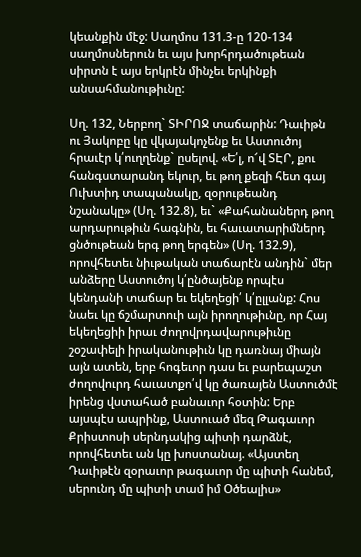կեանքին մէջ: Սաղմոս 131.3-ը 120-134 սաղմոսներուն եւ այս խորհրդածութեան սիրտն է այս երկրէն մինչեւ երկինքի անսահմանութիւնը:

Սղ. 132, Ներբող` ՏԻՐՈՋ տաճարին: Դաւիթն ու Յակոբը կը վկայակոչենք եւ Աստուծոյ հրաւէր կ՛ուղղենք` ըսելով. «Ե՛լ, ո՜վ ՏԷՐ, քու հանգստարանդ եկուր, եւ թող քեզի հետ գայ Ուխտիդ տապանակը, զօրութեանդ նշանակը» (Սղ. 132.8), եւ` «Քահանաներդ թող արդարութիւն հագնին, եւ հաւատարիմներդ ցնծութեան երգ թող երգեն» (Սղ. 132.9), որովհետեւ նիւթական տաճարէն անդին` մեր անձերը Աստուծոյ կ՛ընծայենք որպէս կենդանի տաճար եւ եկեղեցի՛ կ՛ըլլանք: Հոս նաեւ կը ճշմարտուի այն իրողութիւնը, որ Հայ եկեղեցիի իրաւ ժողովրդավարութիւնը շօշափելի իրականութիւն կը դառնայ միայն այն ատեն, երբ հոգեւոր դաս եւ բարեպաշտ ժողովուրդ հաւատքո՛վ կը ծառայեն Աստուծմէ իրենց վստահած բանաւոր հօտին: Երբ այսպէս ապրինք, Աստուած մեզ Թագաւոր Քրիստոսի սերնդակից պիտի դարձնէ, որովհետեւ ան կը խոստանայ. «Այստեղ Դաւիթէն զօրաւոր թագաւոր մը պիտի հանեմ, սերունդ մը պիտի տամ իմ Օծեալիս»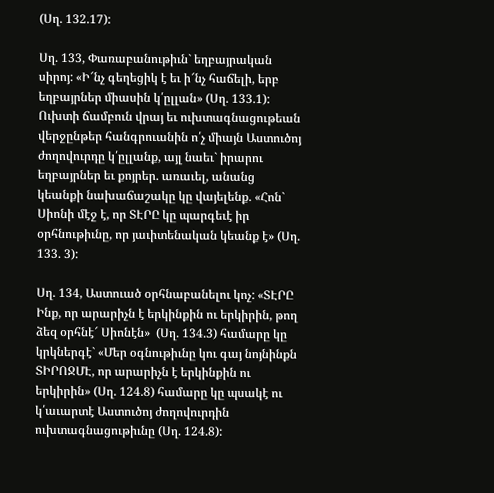(Սղ. 132.17):

Սղ. 133, Փառաբանութիւն` եղբայրական սիրոյ: «Ի՜նչ գեղեցիկ է եւ ի՜նչ հաճելի, երբ եղբայրներ միասին կ՛ըլլան» (Սղ. 133.1): Ուխտի ճամբուն վրայ եւ ուխտագնացութեան վերջընթեր հանգրուանին ո՛չ միայն Աստուծոյ ժողովուրդը կ՛ըլլանք, այլ նաեւ` իրարու եղբայրներ եւ քոյրեր. առաւել, անանց կեանքի նախաճաշակը կը վայելենք. «Հոն` Սիոնի մէջ է, որ ՏԷՐԸ կը պարգեւէ իր օրհնութիւնը, որ յաւիտենական կեանք է» (Սղ. 133. 3):

Սղ. 134, Աստուած օրհնաբանելու կոչ: «ՏԷՐԸ Ինք, որ արարիչն է երկինքին ու երկիրին, թող ձեզ օրհնէ՜ Սիոնէն»  (Սղ. 134.3) համարը կը կրկներգէ` «Մեր օգնութիւնը կու գայ նոյնինքն ՏԻՐՈՋՄԷ, որ արարիչն է երկինքին ու երկիրին» (Սղ. 124.8) համարը կը պսակէ ու կ՛աւարտէ Աստուծոյ ժողովուրդին ուխտագնացութիւնը (Սղ. 124.8):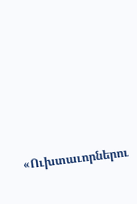«Ուխտաւորներու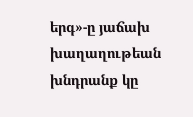երգ»-ը յաճախ խաղաղութեան խնդրանք կը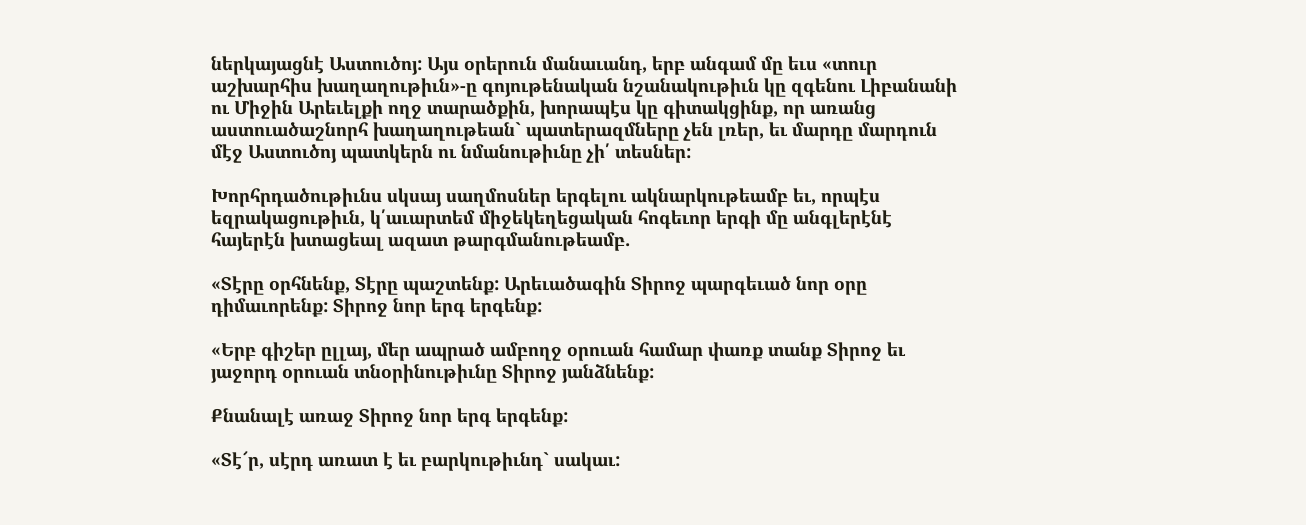ներկայացնէ Աստուծոյ: Այս օրերուն մանաւանդ, երբ անգամ մը եւս «տուր աշխարհիս խաղաղութիւն»-ը գոյութենական նշանակութիւն կը զգենու Լիբանանի ու Միջին Արեւելքի ողջ տարածքին, խորապէս կը գիտակցինք, որ առանց աստուածաշնորհ խաղաղութեան` պատերազմները չեն լռեր, եւ մարդը մարդուն մէջ Աստուծոյ պատկերն ու նմանութիւնը չի՛ տեսներ:

Խորհրդածութիւնս սկսայ սաղմոսներ երգելու ակնարկութեամբ եւ, որպէս եզրակացութիւն, կ՛աւարտեմ միջեկեղեցական հոգեւոր երգի մը անգլերէնէ հայերէն խտացեալ ազատ թարգմանութեամբ.

«Տէրը օրհնենք, Տէրը պաշտենք: Արեւածագին Տիրոջ պարգեւած նոր օրը դիմաւորենք: Տիրոջ նոր երգ երգենք:

«Երբ գիշեր ըլլայ, մեր ապրած ամբողջ օրուան համար փառք տանք Տիրոջ եւ յաջորդ օրուան տնօրինութիւնը Տիրոջ յանձնենք:

Քնանալէ առաջ Տիրոջ նոր երգ երգենք:

«Տէ՜ր, սէրդ առատ է եւ բարկութիւնդ` սակաւ: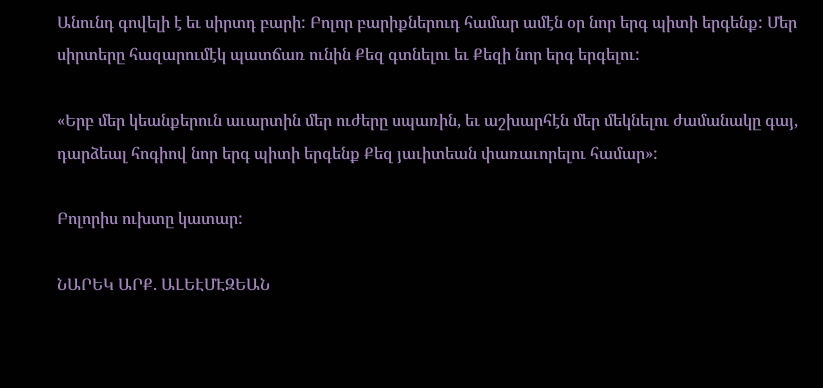Անունդ գովելի է եւ սիրտդ բարի: Բոլոր բարիքներուդ համար ամէն օր նոր երգ պիտի երգենք: Մեր սիրտերը հազարումէկ պատճառ ունին Քեզ գտնելու եւ Քեզի նոր երգ երգելու:

«Երբ մեր կեանքերուն աւարտին մեր ուժերը սպառին, եւ աշխարհէն մեր մեկնելու ժամանակը գայ, դարձեալ հոգիով նոր երգ պիտի երգենք Քեզ յաւիտեան փառաւորելու համար»:

Բոլորիս ուխտը կատար:

ՆԱՐԵԿ ԱՐՔ. ԱԼԵԷՄԷԶԵԱՆ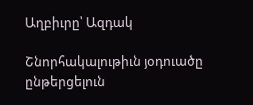Աղբիւրը՝ Ազդակ

Շնորհակալութիւն յօդուածը ընթերցելուն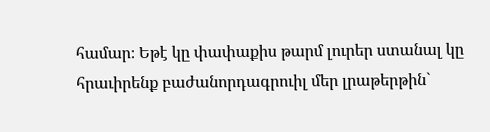համար։ Եթէ կը փափաքիս թարմ լուրեր ստանալ կը հրաւիրենք բաժանորդագրուիլ մեր լրաթերթին`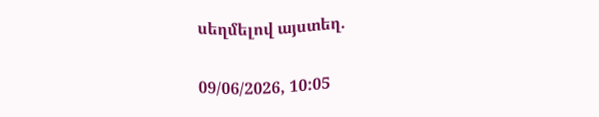սեղմելով այստեղ.

09/06/2026, 10:05